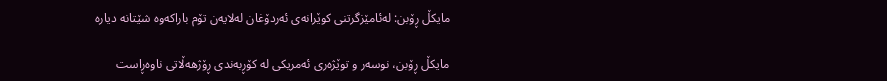مایكڵ ڕۆبن: لەئامێزگرتنی کوێرانەی ئەردۆغان لەلایەن تۆم باراکەوە شێتانە دیارە

مایکڵ ڕۆبن، نوسەر و توێژەری ئەمریکی لە کۆڕبەندی ڕۆژهەڵاتی ناوەڕاست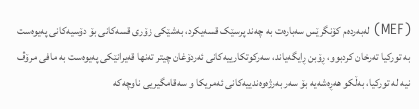(MEF) لەبەردەم کۆنگرێس سەبارەت بە چەند پرسێک قسەیکرد، بەشێکی زۆری قسەکانی بۆ دۆسیەکانی پەیوەست بە تورکیا تەرخان کردبوو، ڕۆبن ڕایگەیاند، سەرکوتکارییەکانی ئەردۆغان چیتر تەنها قەیرانێکی پەیوەست بە مافی مرۆڤ نیە لە تورکیا، بەڵکو هەڕەشەیە بۆ سەر بەرژەوەندییەکانی ئەمریکا و سەقامگیریی ناوچەکە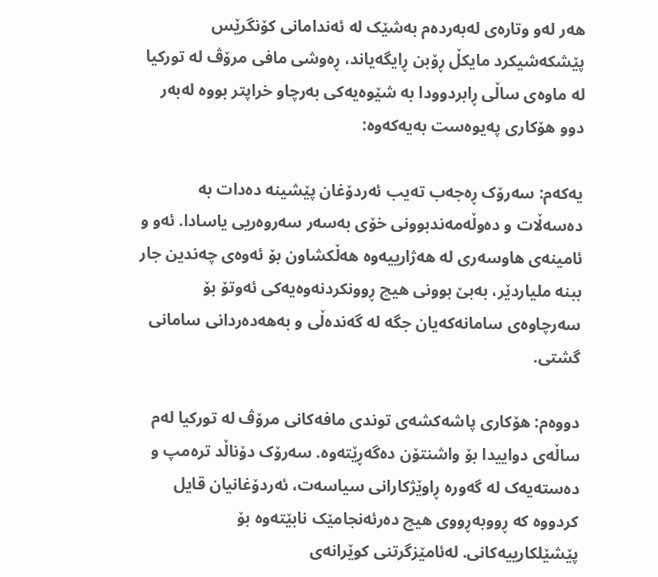هەر لەو وتارەی لەبەردەم بەشێک لە ئەندامانی کۆنگرێس پێشکەشیکرد مایکڵ ڕۆبن ڕایگەیاند، ڕەوشی مافی مرۆڤ لە تورکیا لە ماوەی ساڵی ڕابردوودا بە شێوەیەکی بەرچاو خراپتر بووە لەبەر دوو هۆکاری پەیوەست بەیەکەوە:

یەکەم: سەرۆک ڕەجەب تەیب ئەردۆغان پێشینە دەدات بە دەسەڵات و دەوڵەمەندبوونی خۆی بەسەر سەروەریی یاسادا. ئەو و ئامینەی هاوسەری لە هەژارییەوە هەڵکشاون بۆ ئەوەی چەندین جار ببنە ملیاردێر، بەبێ بوونی هیچ ڕوونکردنەوەیەکی ئەوتۆ بۆ سەرچاوەی سامانەکەیان جگە لە گەندەڵی و بەهەدەردانی سامانی گشتی.

دووەم: هۆکاری پاشەکشەی توندی مافەکانی مرۆڤ لە تورکیا لەم ساڵەی دواییدا بۆ واشنتۆن دەگەڕێتەوە. سەرۆک دۆناڵد ترەمپ و دەستەیەک لە گەورە ڕاوێژکارانی سیاسەت، ئەردۆغانیان قایل کردووە کە ڕووبەڕووی هیچ دەرئەنجامێک نابێتەوە بۆ پێشێلکارییەکانی. لەئامێزگرتنی کوێرانەی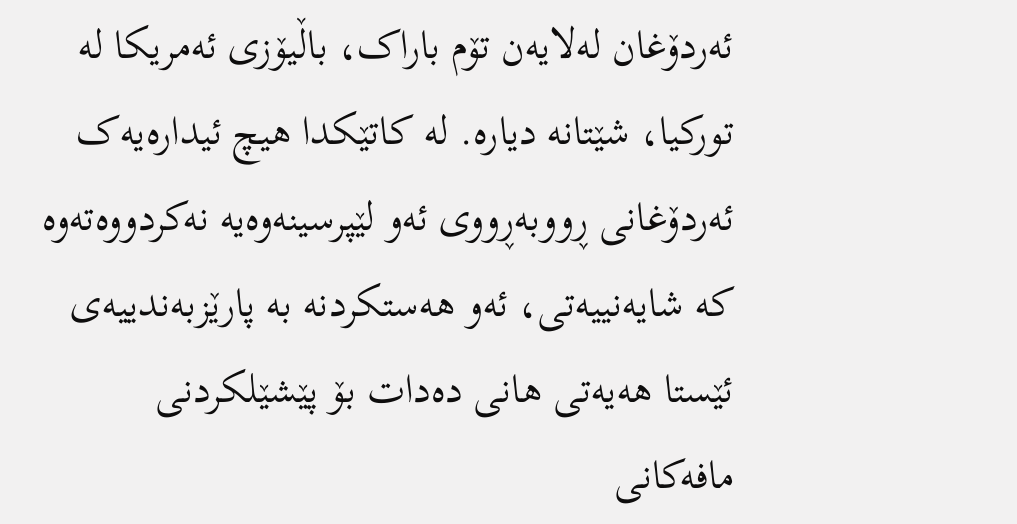ئەردۆغان لەلایەن تۆم باراک، باڵیۆزی ئەمریکا لە تورکیا، شێتانە دیارە. لە کاتێکدا هیچ ئیدارەیەک ئەردۆغانی ڕووبەڕووی ئەو لێپرسینەوەیە نەکردووەتەوە کە شایەنییەتی، ئەو هەستکردنە بە پارێزبەندییەی ئێستا هەیەتی هانی دەدات بۆ پێشێلکردنی مافەکانی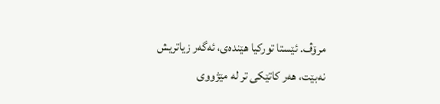مرۆڤ. ئێستا تورکیا هێندەی، ئەگەر زیاتریش نەبێت، هەر کاتێکی تر لە مێژووی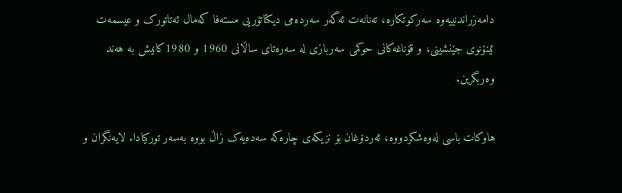دامەزراندنییەوە سەرکوتکارە، تەنانەت ئەگەر سەردەمی دیکتاتۆریی مستەفا کەمال ئەتاتورک و عیسمەت ئینۆنوی جێنشینی، و قۆناغەکانی حوکمی سەربازی لە سەرەتای ساڵانی 1960 و 1980کانیش بە هەند وەربگرین.

هاوکات باسی لەوەشکردووە، ئەردۆغان بۆ نزیکەی چارەکە سەدەیەک زاڵ بووە بەسەر تورکیادا. لایەنگران و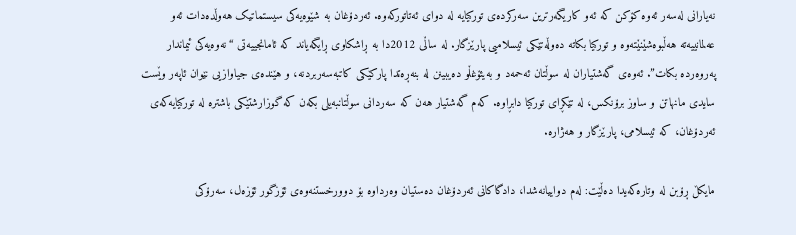نەیارانی لەسەر ئەوە کۆکن کە ئەو کاریگەرترین سەرکردەی تورکیایە لە دوای ئەتاتورکەوە. ئەردۆغان بە شێوەیەکی سیستماتیک هەوڵدەدات ئەو عەلمانییەتە هەڵبوەشێنێتەوە و تورکیا بکاتە دەوڵەتێکی ئیسلامیی پارێزگار. لە ساڵی 2012دا بە ڕاشکاوی ڕایگەیاند کە ئامانجییەتی “نەوەیەکی ئیماندار پەروەردە بکات”. ئەوەی گەشتیاران لە سوڵتان ئەحمەد و بەیئۆغڵو دەیبینن لە بنەڕەتدا پارکێکی کاتبەسەربردنە، و هێندەی جیاوازیی نێوان ئاپەر وێست سایدی مانهاتن و ساوز برۆنکس، لە تێکڕای تورکیا دابڕاوە. کەم گەشتیار هەن کە سەردانی سوڵتانبەیلی بکەن کە گوزارشتێکی باشترە لە تورکیایەکەی ئەردۆغان، کە ئیسلامی، پارێزگار و هەژارە.

مایکڵ ڕۆبن لە وتارەکەیدا دەڵێت: لەم دواییانەشدا، دادگاکانی ئەردۆغان دەستیان وەرداوە بۆ دوورخستنەوەی ئۆزگور ئۆزەل، سەرۆکی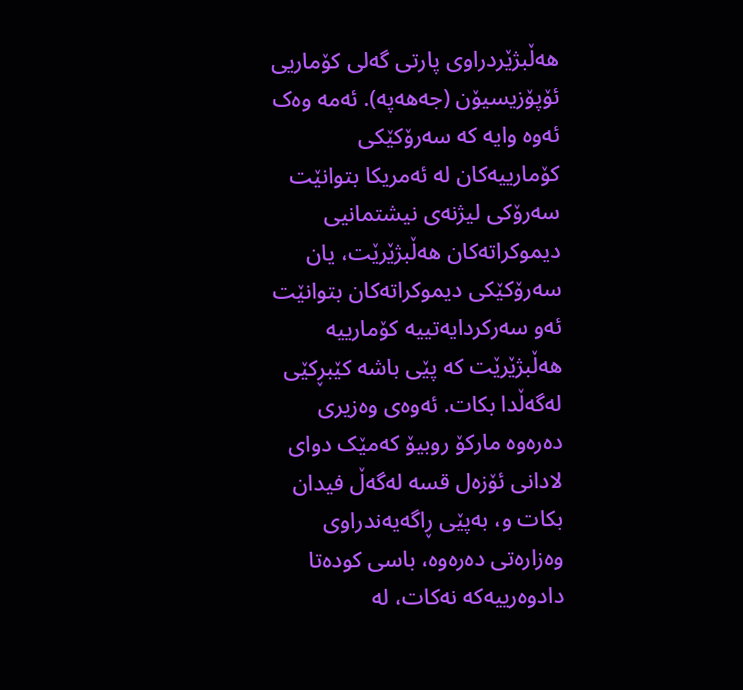هەڵبژێردراوی پارتی گەلی کۆماریی ئۆپۆزیسیۆن (جەهەپە). ئەمە وەک ئەوە وایە کە سەرۆکێکی کۆمارییەکان لە ئەمریکا بتوانێت سەرۆکی لیژنەی نیشتمانیی دیموکراتەکان هەڵبژێرێت، یان سەرۆکێکی دیموکراتەکان بتوانێت ئەو سەرکردایەتییە کۆمارییە هەڵبژێرێت کە پێی باشە کێبڕکێی لەگەڵدا بکات. ئەوەی وەزیری دەرەوە مارکۆ روبيۆ کەمێک دوای لادانی ئۆزەل قسە لەگەڵ فیدان بکات و، بەپێی ڕاگەیەندراوی وەزارەتی دەرەوە، باسی کودەتا دادوەرییەکە نەکات، لە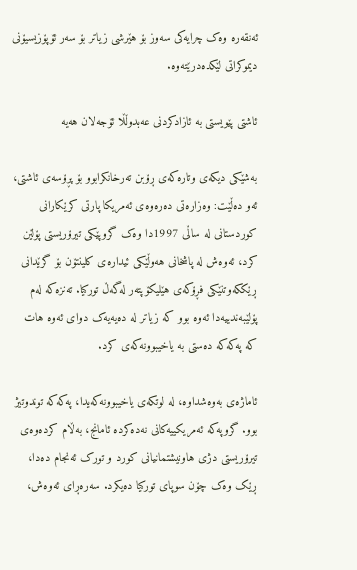ئەنقەرە وەک چرایەکی سەوز بۆ هێرشی زیاتر بۆ سەر ئۆپۆزیسیۆنی دیموکراتی لێکدەدرێتەوە.

ئاشتی پێویستی بە ئازادکردنی عەبدوڵڵا ئۆجەلان هەیە

بەشێکی دیکەی وتارەکەی ڕۆبن تەرخانکرابوو بۆ پڕۆسەی ئاشتی، ئەو دەڵێت: وەزارەتی دەرەوەی ئەمریکا پارتی کرێکارانی کوردستانی لە ساڵی 1997دا وەک گروپێکی تیرۆریستی پۆلێن کرد، ئەوەش لە پاشخانی هەوڵێکی ئیدارەی کلینتۆن بۆ گرێدانی ڕێککەوتنێکی فڕۆکەی هێلیکۆپتەر لەگەڵ تورکیا. تەنزەکە لەم پۆلێبەندییەدا ئەوە بوو کە زیاتر لە دەیەیەک دوای ئەوە هات کە پەکەکە دەستی بە یاخیبوونەکەی کرد.

ئاماژەی بەوەشداوە، لە لوتکەی یاخیبوونەکەیدا، پەکەکە توندوتیژ بوو. گروپەکە ئەمریکییەکانی نەدەکردە ئامانج، بەڵام کردەوەی تیرۆریستی دژی هاونیشتمانیانی کورد و تورک ئەنجام دەدا، ڕێک وەک چۆن سوپای تورکیا دەیکرد. سەرەڕای ئەوەش،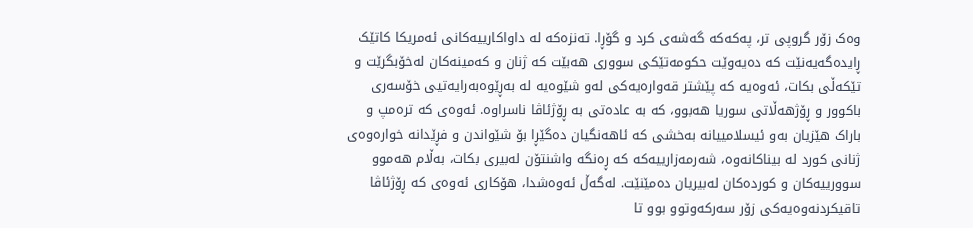وەک زۆر گروپی تر، پەکەکە گەشەی کرد و گۆڕا. تەنزەکە لە داواکارییەکانی ئەمریکا کاتێک ڕایدەگەیەنێت کە دەیەوێت حکومەتێکی سووری هەبێت کە ژنان و کەمینەکان لەخۆبگرێت و تێکەڵی بکات، ئەوەیە کە پێشتر قەوارەیەکی لەو شێوەیە لە بەڕێوەبەرایەتیی خۆسەری باکوور و ڕۆژهەڵاتی سوریا هەبوو، کە بە عادەتی بە ڕۆژئاڤا ناسراوە. ئەوەی کە ترەمپ و باراک هێزیان بەو ئیسلامییانە بەخشی کە ئاهەنگیان دەگێڕا بۆ شێواندن و فڕێدانە خوارەوەی ژنانی کورد لە بیناکانەوە، شەرمەزارییەکە کە ڕەنگە واشنتۆن لەبیری بکات، بەڵام هەموو سوورییەکان و کوردەکان لەبیریان دەمێنێت. لەگەڵ ئەوەشدا، هۆکاری ئەوەی کە ڕۆژئاڤا تاقیکردنەوەیەکی زۆر سەرکەوتوو بوو تا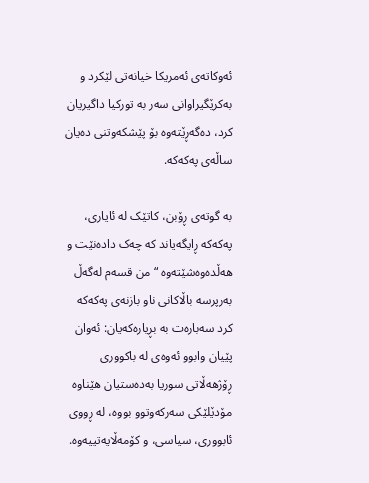ئەوکاتەی ئەمریکا خیانەتی لێکرد و بەکرێگیراوانی سەر بە تورکیا داگیریان کرد، دەگەڕێتەوە بۆ پێشکەوتنی دەیان ساڵەی پەکەکە.

بە گوتەی ڕۆبن، کاتێک لە ئایاری، پەکەکە ڕایگەیاند کە چەک دادەنێت و هەڵدەوەشێتەوە “من قسەم لەگەڵ بەرپرسە باڵاکانی ناو بازنەی پەکەکە کرد سەبارەت بە بڕیارەکەیان: ئەوان پێیان وابوو ئەوەی لە باکووری ڕۆژهەڵاتی سوریا بەدەستیان هێناوە مۆدێلێکی سەرکەوتوو بووە، لە ڕووی ئابووری، سیاسی، و کۆمەڵایەتییەوە.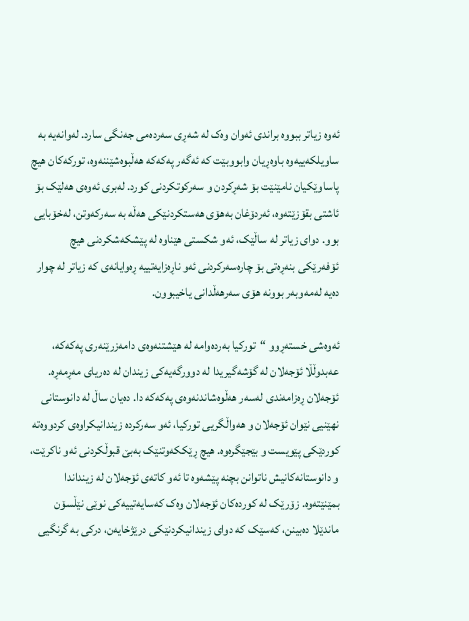ئەوە زیاتر ببووە براندی ئەوان وەک لە شەڕی سەردەمی جەنگی سارد. لەوانەیە بە ساویلکەییەوە باوەڕیان وابووبێت کە ئەگەر پەکەکە هەڵبوەشێننەوە، تورکەکان هیچ پاساوێکیان نامێنێت بۆ شەڕکردن و سەرکوتکردنی کورد. لەبری ئەوەی هەلێک بۆ ئاشتی بقۆزێتەوە، ئەردۆغان بەهۆی هەستکردنێکی هەڵە بە سەرکەوتن، لەخۆبایی بوو. دوای زیاتر لە ساڵێک، ئەو شکستی هێناوە لە پێشکەشکردنی هیچ ئۆفەرێکی بنەڕەتی بۆ چارەسەرکردنی ئەو ناڕەزایەتییە ڕەوایانەی کە زیاتر لە چوار دەیە لەمەوبەر بوونە هۆی سەرهەڵدانی یاخیبوون.

ئەوەشی خستەڕوو “تورکیا بەردەوامە لە هێشتنەوەی دامەزرێنەری پەکەکە، عەبدوڵڵا ئۆجەلان لە گۆشەگیریدا لە دوورگەیەکی زیندان لە دەریای مەڕمەڕە. ئۆجەلان ڕەزامەندی لەسەر هەڵوەشاندنەوەی پەکەکە دا. دەیان ساڵ لە دانوستانی نهێنیی نێوان ئۆجەلان و هەواڵگریی تورکیا، ئەو سەرکردە زیندانیکراوەی کردووەتە کوردێکی پێویست و بێجێگرەوە. هیچ ڕێککەوتنێک بەبێ قبوڵکردنی ئەو ناکرێت، و دانوستانەکانیش ناتوانن بچنە پێشەوە تا ئەو کاتەی ئۆجەلان لە زینداندا بمێنێتەوە. زۆرێک لە کوردەکان ئۆجەلان وەک کەسایەتییەکی نوێی نێڵسۆن ماندێلا دەبینن، کەسێک کە دوای زیندانیکردنێکی درێژخایەن، درکی بە گرنگیی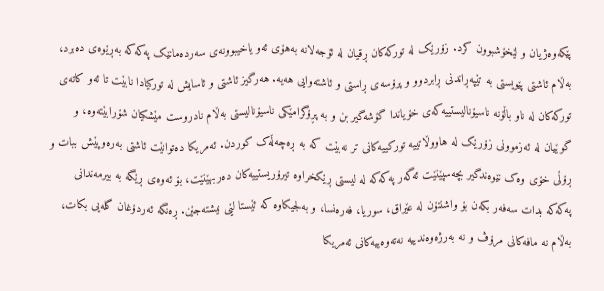پێکەوەژیان و لێخۆشبوون کرد. زۆرێک لە تورکەکان ڕقیان لە ئۆجەلانە بەهۆی ئەو یاخیبوونەی سەردەمانێک پەکەکە بەڕێوەی دەبرد، بەڵام ئاشتی پێویستی بە تێپەڕاندنی ڕابردوو و پرۆسەی ڕاستی و ئاشتەوایی هەیە. هەرگیز ئاشتی و ئاسایش لە تورکیادا نابێت تا ئەو کاتەی تورکەکان لە ناو باڵۆنە ناسیۆنالیستییەکەی خۆیاندا گۆشەگیر بن و بە پڕۆگرامێکی ناسیۆنالیستی بەڵام نادروست مێشکیان شۆرابێتەوە، و گوێیان لە ئەزموونی زۆرێک لە هاووڵاتییە تورکییەکانی تر نەبێت کە بە ڕەچەڵەک کوردن. ئەمریکا دەتوانێت ئاشتی بەرەوپێش ببات و ڕۆڵی خۆی وەک نێوەندگیر بچەسپێنێت ئەگەر پەکەکە لە لیستی ڕێکخراوە تیرۆریستییەکان دەربهێنێت، بۆ ئەوەی ڕێگە بە بیرمەندانی پەکەکە بدات سەفەر بکەن بۆ واشنتۆن لە عێراق، سوریا، فەرەنسا، و بەلجیکاوە کە ئێستا لێی نیشتەجێن. ڕەنگە ئەردۆغان گلەیی بکات، بەڵام نە مافەکانی مرۆڤ و نە بەرژەوەندییە نەتەوەییەکانی ئەمریکا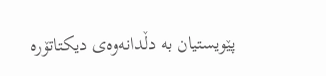پێویستیان بە دڵدانەوەی دیکتاتۆرە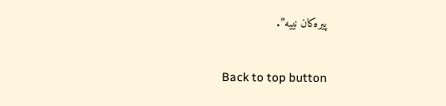پیرەکان نییە”.

Back to top button